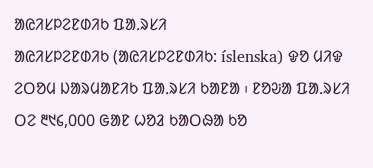ᱟᱭᱤᱥᱞᱮᱱᱰᱤᱠ ᱯᱟᱹᱨᱥᱤ
ᱟᱭᱤᱥᱞᱮᱱᱰᱤᱠ (ᱟᱭᱤᱥᱞᱮᱱᱰᱤᱠ: íslenska) ᱫᱚ ᱢᱤᱫ ᱮᱛᱚᱢ ᱡᱟᱨᱢᱟᱱᱤᱠ ᱯᱟᱹᱨᱥᱤ ᱠᱟᱱᱟ ᱾ ᱱᱚᱶᱟ ᱯᱟᱹᱨᱥᱤ ᱛᱮ ᱓᱑᱔,᱐᱐᱐ ᱜᱟᱱ ᱦᱚᱲ ᱠᱟᱛᱷᱟ ᱠᱚ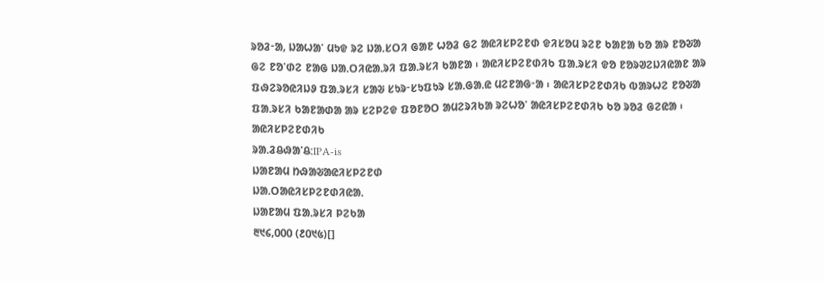ᱨᱚᱲᱼᱟ, ᱡᱟᱦᱟᱸ ᱢᱩᱫ ᱨᱮ ᱡᱟᱹᱥᱛᱤ ᱜᱟᱱ ᱦᱚᱲ ᱜᱮ ᱟᱭᱤᱥᱞᱮᱱᱰ ᱫᱤᱥᱚᱢ ᱨᱮᱱ ᱠᱟᱱᱟ ᱠᱚ ᱟᱨ ᱱᱚᱶᱟ ᱜᱮ ᱱᱚᱸᱰᱮ ᱱᱟᱜ ᱡᱟᱹᱛᱤᱭᱟᱹᱨᱤ ᱯᱟᱹᱨᱥᱤ ᱠᱟᱱᱟ ᱾ ᱟᱭᱤᱥᱞᱮᱱᱰᱤᱠ ᱯᱟᱹᱨᱥᱤ ᱫᱚ ᱱᱚᱨᱣᱮᱡᱤᱭᱟᱱ ᱟᱨ ᱯᱷᱮᱨᱚᱭᱤᱡᱽ ᱯᱟᱹᱨᱥᱤ ᱥᱟᱶ ᱥᱩᱨᱼᱥᱩᱯᱩᱨ ᱥᱟᱹᱜᱟᱹᱭ ᱢᱮᱱᱟᱜᱼᱟ ᱾ ᱟᱭᱤᱥᱞᱮᱱᱰᱤᱠ ᱵᱟᱨᱦᱮ ᱱᱚᱶᱟ ᱯᱟᱹᱨᱥᱤ ᱠᱟᱱᱟᱰᱟ ᱟᱨ ᱥᱮᱞᱮᱫ ᱯᱚᱱᱚᱛ ᱟᱢᱮᱨᱤᱠᱟ ᱨᱮᱦᱚᱸ ᱟᱭᱤᱥᱞᱮᱱᱰᱤᱠ ᱠᱚ ᱨᱚᱲ ᱜᱮᱭᱟ ᱾
ᱟᱭᱤᱥᱞᱮᱱᱰᱤᱠ
ᱨᱟᱹᱲᱪᱷᱟᱸᱪ:IPA-is
ᱡᱟᱱᱟᱢ ᱴᱷᱟᱶᱟᱭᱤᱥᱞᱮᱱᱰ
ᱡᱟᱹᱛᱟᱭᱤᱥᱞᱮᱱᱰᱤᱭᱟᱹ
ᱡᱟᱱᱟᱢ ᱯᱟᱹᱨᱥᱤ ᱞᱮᱠᱟ
᱓᱑᱔,᱐᱐᱐ (᱒᱐᱑᱕)[]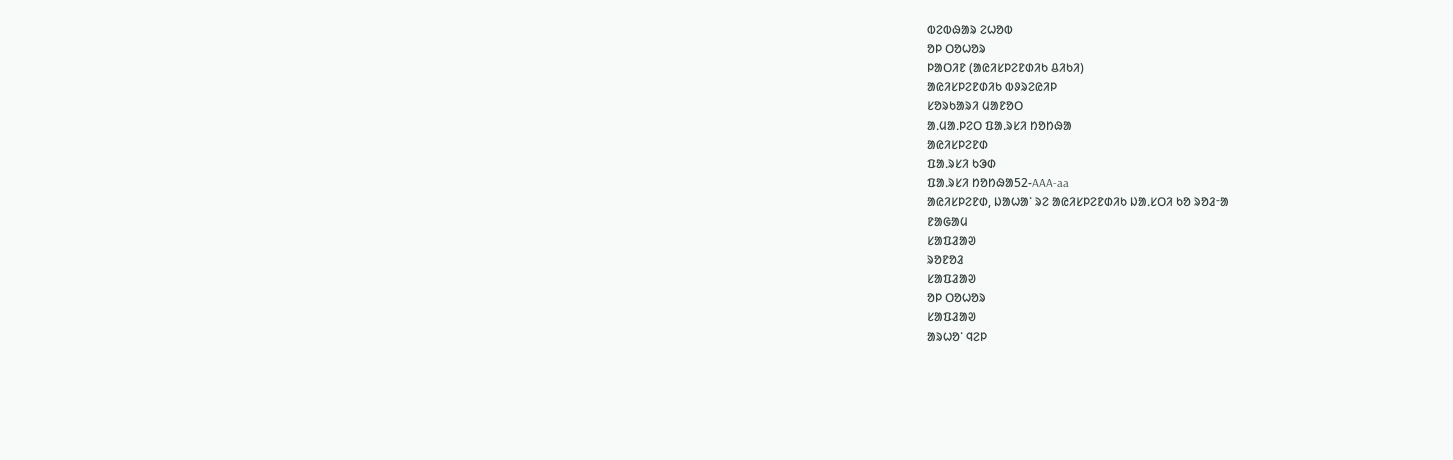ᱵᱮᱵᱷᱟᱨ ᱮᱦᱚᱵ
ᱚᱞ ᱛᱚᱦᱚᱨ
ᱞᱟᱛᱤᱱ (ᱟᱭᱤᱥᱞᱮᱱᱰᱤᱠ ᱪᱤᱠᱤ)
ᱟᱭᱤᱥᱞᱮᱱᱰᱤᱠ ᱵᱽᱨᱮᱭᱤᱞ
ᱥᱚᱨᱠᱟᱨᱤ ᱢᱟᱱᱚᱛ
ᱟᱹᱢᱟᱹᱞᱮᱛ ᱯᱟᱹᱨᱥᱤ ᱴᱚᱴᱷᱟ
ᱟᱭᱤᱥᱞᱮᱱᱰ
ᱯᱟᱹᱨᱥᱤ ᱠᱳᱰ
ᱯᱟᱹᱨᱥᱤ ᱴᱚᱴᱷᱟ52-AAA-aa
ᱟᱭᱤᱥᱞᱮᱱᱰ, ᱡᱟᱦᱟᱸ ᱨᱮ ᱟᱭᱤᱥᱞᱮᱱᱰᱤᱠ ᱡᱟᱹᱥᱛᱤ ᱠᱚ ᱨᱚᱲᱼᱟ
ᱱᱟᱜᱟᱢ
ᱥᱟᱯᱲᱟᱣ
ᱨᱚᱱᱚᱲ
ᱥᱟᱯᱲᱟᱣ
ᱚᱞ ᱛᱚᱦᱚᱨ
ᱥᱟᱯᱲᱟᱣ
ᱟᱨᱦᱚᱸ ᱧᱮᱞ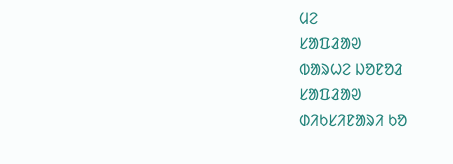ᱢᱮ
ᱥᱟᱯᱲᱟᱣ
ᱵᱟᱨᱦᱮ ᱡᱚᱱᱚᱲ
ᱥᱟᱯᱲᱟᱣ
ᱰᱤᱠᱥᱤᱱᱟᱨᱤ ᱠᱚ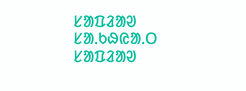ᱥᱟᱯᱲᱟᱣ
ᱥᱟᱹᱠᱷᱭᱟᱹᱛ
ᱥᱟᱯᱲᱟᱣ